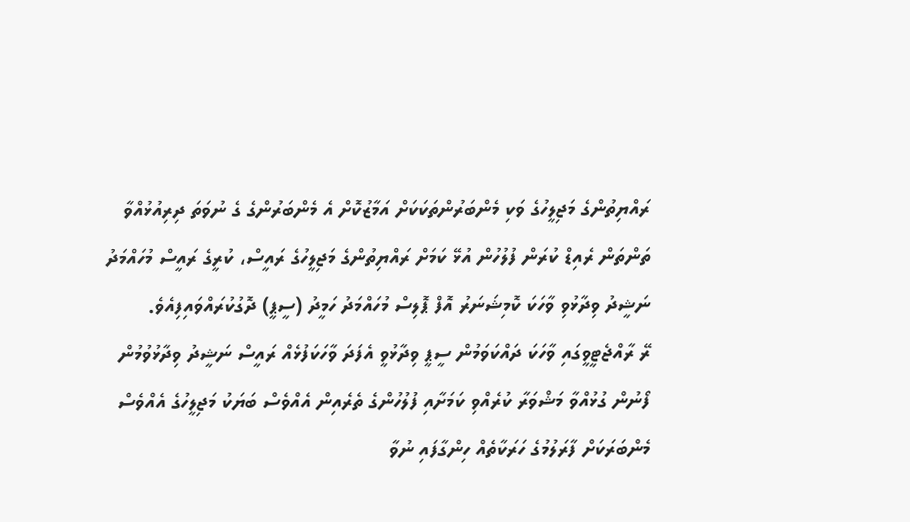ރައްޔިތުންގެ މަޖިލީހުގެ ވަކި މެންބަރުންތަކަކަށް އަމާޒުކޮށް އެ މެންބަރުންގެ ގެ ނުވަތަ ދިރިއުޅުއްވާ ތަންތަން ރެއިޑް ކުރަން ފުލުހުން އުޅޭ ކަމަށް ރައްޔިތުންގެ މަޖިލީހުގެ ރައީސް، ކުރީގެ ރައީސް މުހައްމަދު ނަޝީދު ވިދާޅުވި ވާހަކަ ކޮމިޝަނަރު އޮފް ޕޮލިސް މުހައްމަދު ހަމީދު (ސީޕީ) ދޮގުކުރައްވައިފިއެވެ.
ރޭ ރާއްޖެޓީވީގައި ވާހަކަ ދައްކަވަމުން ސީޕީ ވިދާޅުވީ އެފަދަ ވާހަކަފުޅެއް ރައީސް ނަޝީދު ވިދާޅުވުމުން ފޯނުން ގުޅުއްވާ މަޝްވަރާ ކުރެއްވި ކަމަށާއި ފުލުހުންގެ ތެރެއިން އެއްވެސް ބަޔަކު މަޖިލީހުގެ އެއްވެސް މެންބަރަކަށް ފާރަލުމުގެ ހަރަކާތެއް ހިންގާފައި ނުވާ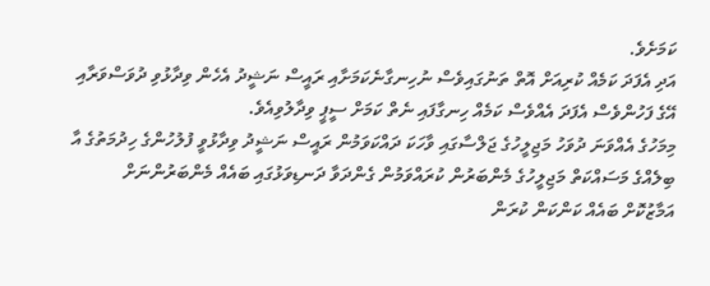ކަމަށެވެ.
އަދި އެފަދަ ކަމެއް ކުރިއަށް އޮތް ތަނުގައިވެސް ނުހިނގާނެކަމަށާއި ރައީސް ނަޝީދު އެހެން ވިދާޅުވި ދުވަސްވަރާއި އޭގެ ފަހުންވެސް އެފަދަ އެއްވެސް ކަމެއް ހިނގާފައި ނެތް ކަމަށް ސީޕީ ވިދާލުވިއެވެ.
މިމަހުގެ އެއްވަނަ ދުވަހު މަޖިލީހުގެ ޖަލްސާގައި ވާހަކަ ދައްކަވަމުން ރައީސް ނަޝީދު ވިދާޅުވީ ފުލުހުންގެ ހިދުމަތުގެ އާ ބިލެއްގެ މަސައްކަތް މަޖިލީހުގެ މެންބަރުން ކުރައްވަމުން ގެންދަވާ ދަނޑިވަޅުގައި ބައެއް މެންބަރުންނަށް އަމާޒުކޮށް ބައެއް ކަންކަން ކުރަން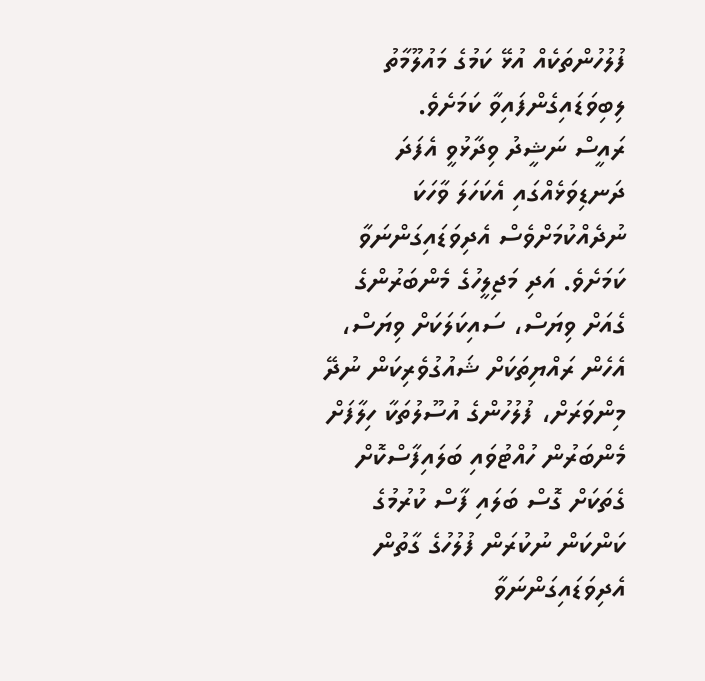ފުލުހުންތަކެއް އުޅޭ ކަމުގެ މައުލޫމާތު ލިބިވަޑައިގެންފައިވާ ކަމަށެވެ.
ރައީސް ނަޝީދު ވިދާޅުވީ އެފަދަ ދަނޑިވަޅެއްގައި އެކަހަލަ ވާހަކަ ނުދެއްކުމަށްވެސް އެދިވަޑައިގަންނަވާ ކަމަށެވެ. އަދި މަޖިލީހުގެ މެންބަރުންގެ ގެއަށް ވިޔަސް، ސައިކަލަކަށް ވިޔަސް، އެހެން ރައްޔިތަކަށް ޝައުގުވެރިކަން ނުދޭ މިންވަރަށް، ފުލުހުންގެ އުސޫލުތަކާ ހިލާފަށް މެންބަރުން ހުއްޓުވައި ބަލައިފާސްކޮށް ގެތަކަށް ގޮސް ބަލައި ފާސް ކުރުމުގެ ކަންކަން ނުކުރަން ފުލުހުގެ ގާތުން އެދިވަޑައިގަންނަވާ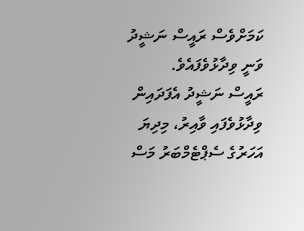ކަމަށްވެސް ރައީސް ނަޝީދު ވަނީ ވިދާޅުވެފައެވެ.
ރައީސް ނަޝީދު އެފަދައިން ވިދާޅުވެފައި ވާއިރު، މިދިޔަ އަހަރުގެ ސެޕްޓެމްބަރު މަސް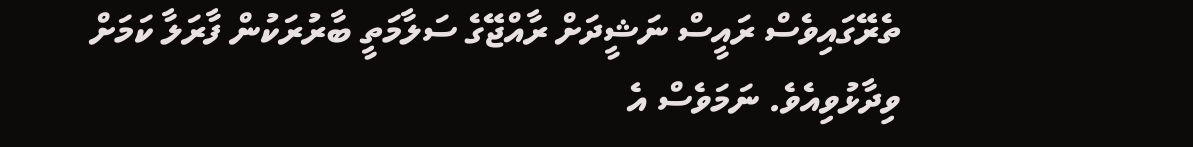ތެރޭގައިވެސް ރައީސް ނަޝީދަށް ރާއްޖޭގެ ސަލާމަތީ ބާރުރަކުން ފާރަލާ ކަމަށް ވިދާޅުވިއެވެ. ނަމަވެސް އެ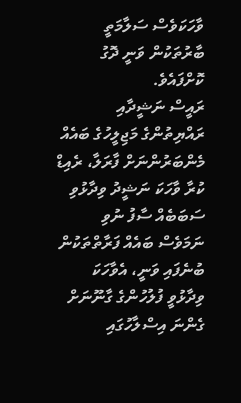ވާހަކަވެސް ސަލާމަތީ ބާރުތަކުން ވަނީ ދޮގު ކޮށްފައެވެ.
ރައީސް ނަޝީދާއި ރައްޔިތުންގެ މަޖިލީހުގެ ބައެއް މެންބަރުންނަށް ފާރަލާ، ރެއިޑް ކުރާ ވާހަކަ ނަޝީދު ވިދާޅުވި ސަބަބެއް ސާފު ނުވި ނަމަވެސް ބައެއް ފަރާތްތަކުން ބުނެފައި ވަނީ، އެވާހަކަ ވިދާޅުވީ ފުލުހުންގެ ގާނޫނަށް ގެންނަ އިސްލާހުގައި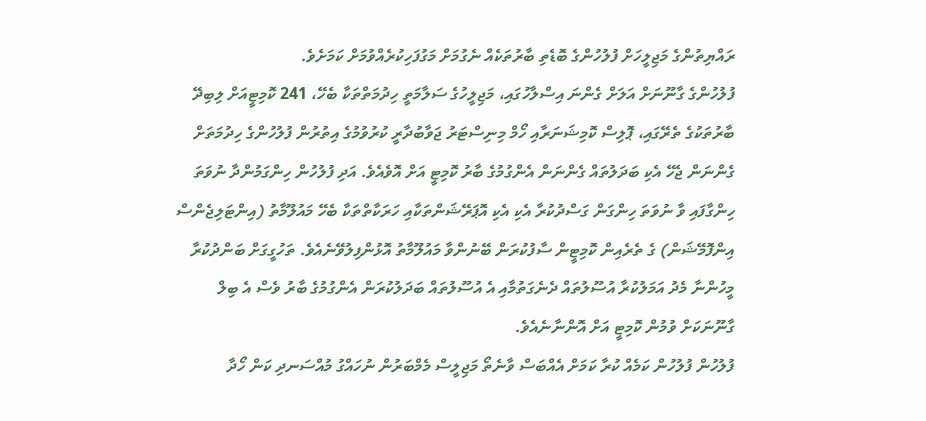ރައްޔިތުންގެ މަޖިލީހަށް ފުލުހުންގެ ބޮޑެތި ބާރުތަކެއް ނެގުމަށް މަގުފަހިކުރެއްވުމަށް ކަމަށެވެ.
ފުލުހުންގެ ގާނޫނަށް އަލަށް ގެންނަ އިސްލާހުގައި، މަޖިލީހުގެ ސަލާމަތީ ހިދުމަތްތަކާ ބެހޭ، 241 ކޮމިޓީއަށް ލިބިދޭ ބާރުތަކުގެ ތެރޭގައި، ޕޮލިސް ކޮމިޝަނަރާއި ހޯމް މިނިސްޓަރު ޖަވާބުދާރީ ކުރުވުމުގެ އިތުރުން ފުލުހުންގެ ހިދުމަތަށް ގެންނަން ޖެހޭ އެކި ބަދަލުތައް ގެންނަން އެންގުމުގެ ބާރު ކޮމިޓީ އަށް އޮވެއެވެ. އަދި ފުލުހުން ހިންގަމުންދާ ނުވަތަ ހިންގާފައި ވާ ނުވަތަ ހިންގަން ގަސްދުކުރާ އެކި އެކި އޮޕަރޭޝަންތަކާއި ހަރަކާތްތަކާ ބެހޭ މައުލޫމާތު (އިންޓަލިޖެންސް އިންފޮމޭޝަން) ގެ ތެރެއިން ކޮމިޓީން ސާފުކުރަން ބޭނުންވާ މައުލޫމާތު އޮޅުންފިލުވޭނެއެވެ. ތަހުގީގަށް ބަންދުކުރާ މީހުންނާ މެދު އަމަލުކުރާ އުސޫލުތައް ދެނެގަތުމާއި އެ އުސޫލުތައް ބަދަލުކުރަން އެންގުމުގެ ބާރު ވެސް އެ ބިލް ގާނޫނަކަށް ވުމުން ކޮމިޓީ އަށް އޮންނާނެއެވެ.
ފުލުހުން ފުލުހުން ކަމެއް ކުރާ ކަމަށް އެއްބަސް ވާނެތޯ މަޖިލީސް މެމްބަރުން ނުހައްގު މުއްސަނދި ކަން ހޯދާ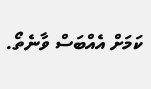ކަމަށް އެއްބަސް ވާނެތޯ.